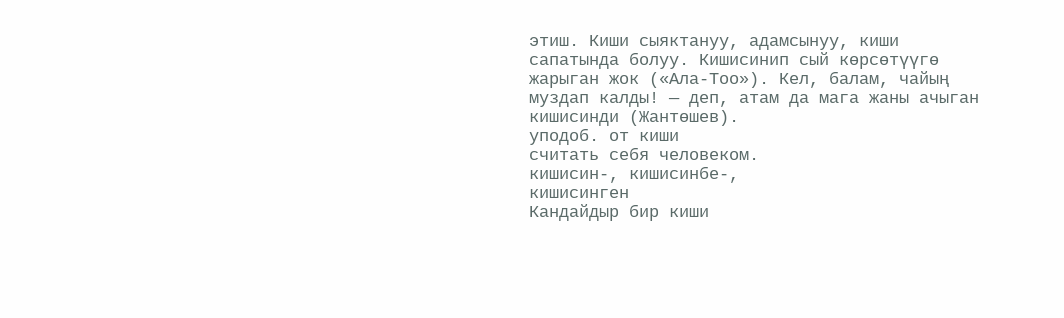этиш. Киши сыяктануу, адамсынуу, киши сапатында болуу. Кишисинип сый көрсөтүүгө жарыган жок («Ала-Тоо»). Кел, балам, чайың муздап калды! — деп, атам да мага жаны ачыган кишисинди (Жантөшев).
уподоб. от киши
считать себя человеком.
кишисин-, кишисинбе-,
кишисинген
Кандайдыр бир киши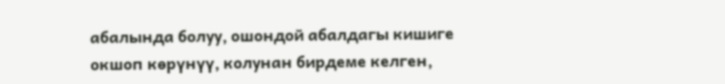абалында болуу, ошондой абалдагы кишиге окшоп көрүнүү, колунан бирдеме келген,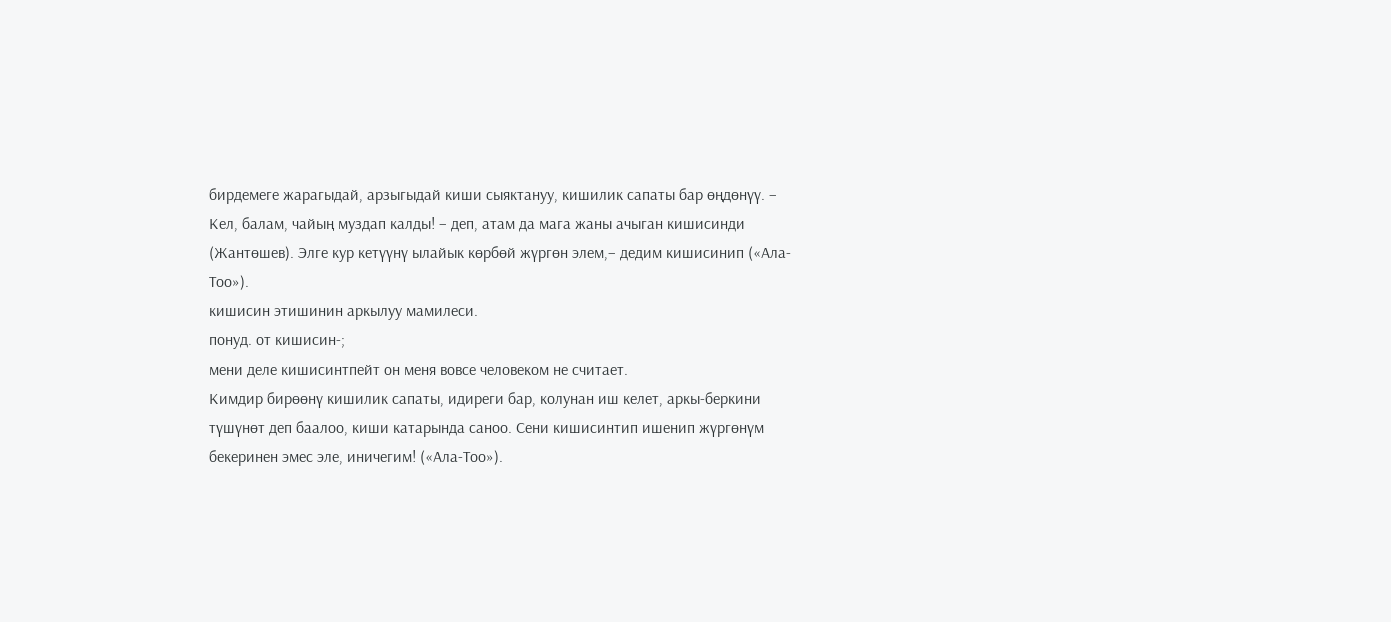бирдемеге жарагыдай, арзыгыдай киши сыяктануу, кишилик сапаты бар өңдөнүү. – Кел, балам, чайың муздап калды! – деп, атам да мага жаны ачыган кишисинди (Жантөшев). Элге кур кетүүнү ылайык көрбөй жүргөн элем,– дедим кишисинип («Ала-Тоо»).
кишисин этишинин аркылуу мамилеси.
понуд. от кишисин-;
мени деле кишисинтпейт он меня вовсе человеком не считает.
Кимдир бирөөнү кишилик сапаты, идиреги бар, колунан иш келет, аркы-беркини түшүнөт деп баалоо, киши катарында саноо. Сени кишисинтип ишенип жүргөнүм бекеринен эмес эле, иничегим! («Ала-Тоо»).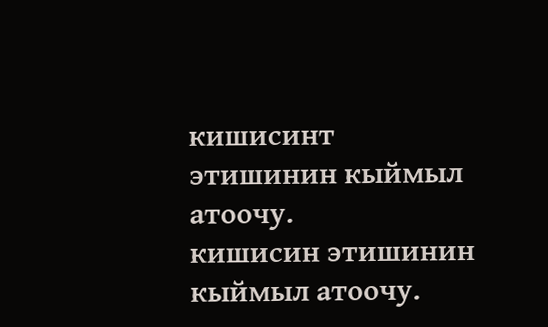кишисинт этишинин кыймыл атоочу.
кишисин этишинин кыймыл атоочу.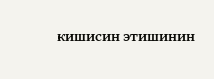кишисин этишинин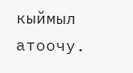кыймыл атоочу.